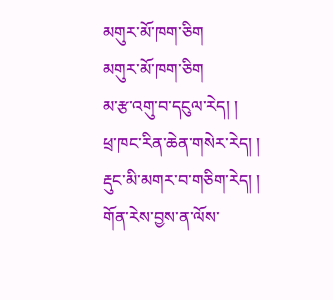མགུར་མོ་ཁག་ཅིག
མགུར་མོ་ཁག་ཅིག
མ་རྩ་འགུ་བ་དངུལ་རེད། །
ཕྲ་ཁང་རིན་ཆེན་གསེར་རེད། །
རྡུང་མི་མགར་བ་གཅིག་རེད། །
གོན་རེས་བྱས་ན་ལོས་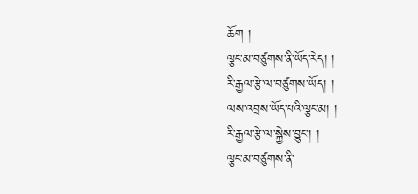ཆོག །
ལྕང་མ་བཙུགས་ནི་ཡོད་རེད། །
རི་རྒྱལ་རྩེ་ལ་བཙུགས་ཡོད། །
ལས་འབྲས་ཡོད་པའི་ལྕང་མ། །
རི་རྒྱལ་རྩེ་ལ་སྐྱེས་བྱུང་། །
ལྕང་མ་བཙུགས་ནི་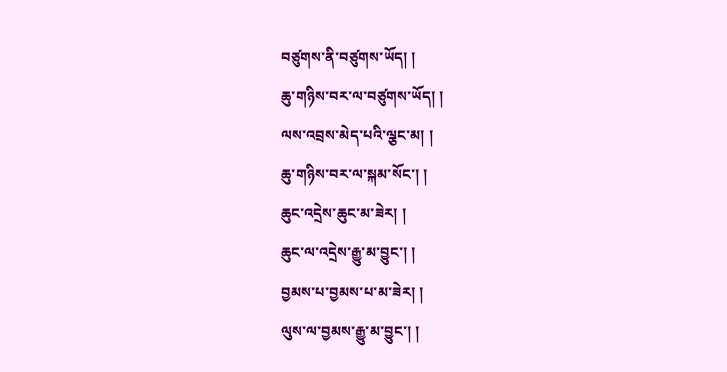བཙུགས་ནི་བཙུགས་ཡོད། །
ཆུ་གཉིས་བར་ལ་བཙུགས་ཡོད། །
ལས་འབྲས་མེད་པའི་ལྕང་མ། །
ཆུ་གཉིས་བར་ལ་སྐམ་སོང་། །
ཆུང་འདྲེས་ཆུང་མ་ཟེར། །
ཆུང་ལ་འདྲེས་རྒྱུ་མ་བྱུང་། །
བྱམས་པ་བྱམས་པ་མ་ཟེར། །
ལུས་ལ་བྱམས་རྒྱུ་མ་བྱུང་། །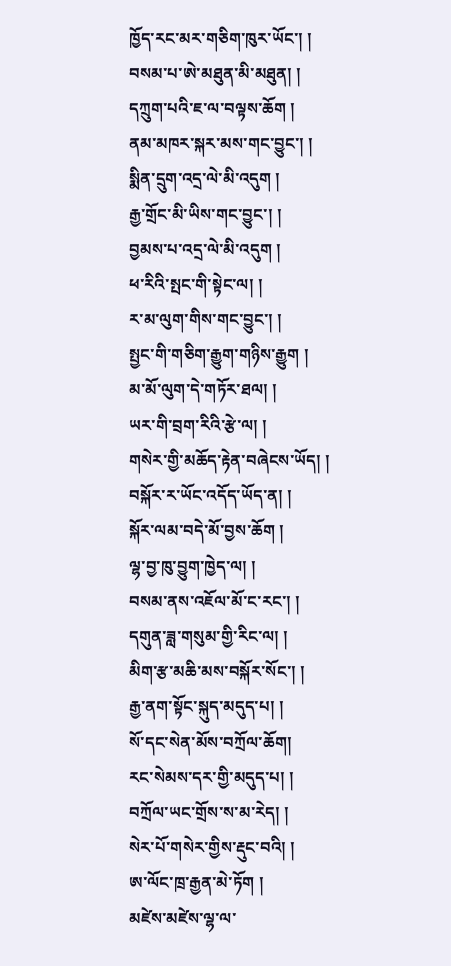ཁྱོད་རང་མར་གཅིག་ཁུར་ཡོང་། །
བསམ་པ་ཨེ་མཐུན་མི་མཐུན། །
དཀྲུག་པའི་ཇ་ལ་བལྟས་ཆོག །
ནམ་མཁར་སྐར་མས་གང་བྱུང་། །
སྨིན་དྲུག་འདྲ་ལེ་མི་འདུག །
རྒྱ་གྲོང་མི་ཡིས་གང་བྱུང་། །
བྱམས་པ་འདྲ་ལེ་མི་འདུག །
ཕ་རིའི་སྤང་གི་སྟེང་ལ། །
ར་མ་ལུག་གིས་གང་བྱུང་། །
སྤྱང་གི་གཅིག་རྒྱུག་གཉིས་རྒྱུག །
མ་མོ་ལུག་དེ་གཏོར་ཐལ། །
ཡར་གི་བྲག་རིའི་རྩེ་ལ། །
གསེར་གྱི་མཆོད་རྟེན་བཞེངས་ཡོད། །
བསྐོར་ར་ཡོང་འདོད་ཡོད་ན། །
སྐོར་ལམ་བདེ་མོ་བྱས་ཆོག །
ལྷ་བྱ་ཁུ་བྱུག་ཁྱེད་ལ། །
བསམ་ནས་འཇོལ་མོ་ང་རང་། །
དགུན་ཟླ་གསུམ་གྱི་རིང་ལ། །
མིག་རྩ་མཆི་མས་བསྐོར་སོང་། །
རྒྱ་ནག་སྟོང་སྐུད་མདུད་པ། །
སོ་དང་སེན་མོས་བཀྲོལ་ཆོག།
རང་སེམས་དར་གྱི་མདུད་པ། །
བཀྲོལ་ཡང་གྲོས་ས་མ་རེད། །
སེར་པོ་གསེར་གྱིས་རྡུང་བའི། །
ཨ་ལོང་ཁྲ་རྒྱན་མེ་ཏོག །
མཛེས་མཛེས་ལྷ་ལ་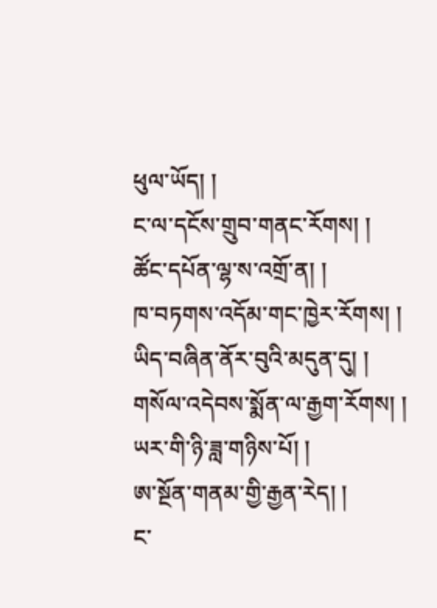ཕུལ་ཡོད། །
ང་ལ་དངོས་གྲུབ་གནང་རོགས། །
ཚོང་དཔོན་ལྷ་ས་འགྲོ་ན། །
ཁ་བཏགས་འདོམ་གང་ཁྱེར་རོགས། །
ཡིད་བཞིན་ནོར་བུའི་མདུན་དུ། །
གསོལ་འདེབས་སྨོན་ལ་རྒྱག་རོགས། །
ཡར་གི་ཉི་ཟླ་གཉིས་པོ། །
ཨ་སྔོན་གནམ་གྱི་རྒྱན་རེད། །
ང་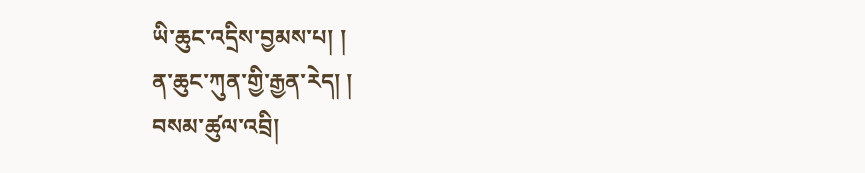ཡི་ཆུང་འདྲིས་བྱམས་པ། །
ན་ཆུང་ཀུན་གྱི་རྒྱན་རེད། །
བསམ་ཚུལ་འབྲི།